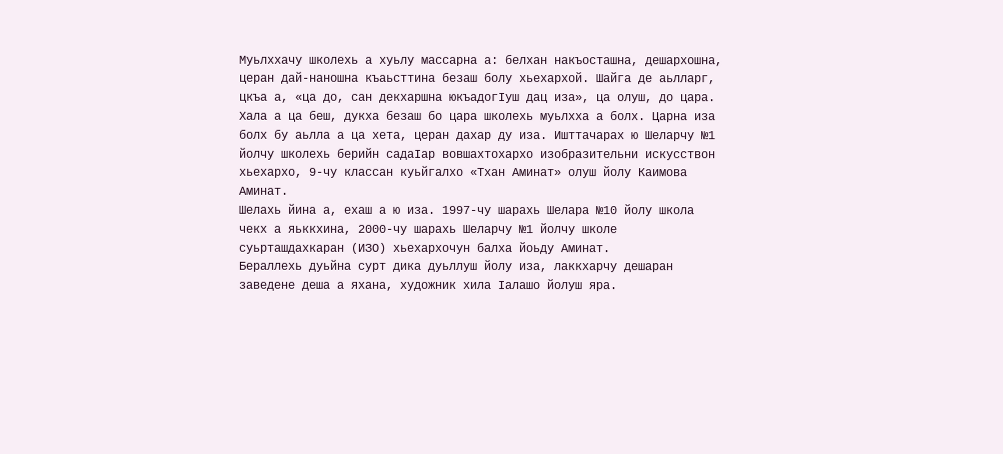Муьлххачу школехь а хуьлу массарна а: белхан накъосташна, дешархошна, церан дай-наношна къаьсттина безаш болу хьехархой. Шайга де аьлларг, цкъа а, «ца до, сан декхаршна юкъадогIуш дац иза», ца олуш, до цара. Хала а ца беш, дукха безаш бо цара школехь муьлхха а болх. Царна иза болх бу аьлла а ца хета, церан дахар ду иза. Ишттачарах ю Шеларчу №1 йолчу школехь берийн садаIар вовшахтохархо изобразительни искусствон хьехархо, 9-чу классан куьйгалхо «Тхан Аминат» олуш йолу Каимова Аминат.
Шелахь йина а, ехаш а ю иза. 1997-чу шарахь Шелара №10 йолу школа чекх а яьккхина, 2000-чу шарахь Шеларчу №1 йолчу школе суьрташдахкаран (ИЗО) хьехархочун балха йоьду Аминат.
Бераллехь дуьйна сурт дика дуьллуш йолу иза, лаккхарчу дешаран заведене деша а яхана, художник хила Iалашо йолуш яра.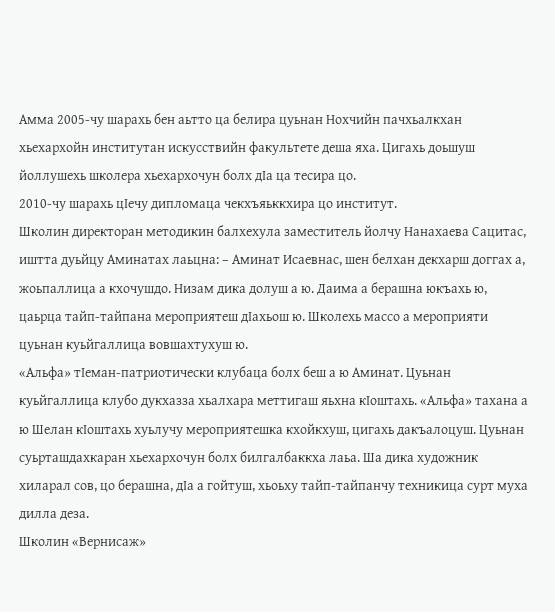Амма 2005-чу шарахь бен аьтто ца белира цуьнан Нохчийн пачхьалкхан хьехархойн институтан искусствийн факультете деша яха. Цигахь доьшуш йоллушехь школера хьехархочун болх дIа ца тесира цо.
2010-чу шарахь цIечу дипломаца чекхъяьккхира цо институт.
Школин директоран методикин балхехула заместитель йолчу Нанахаева Сацитас, иштта дуьйцу Аминатах лаьцна: – Аминат Исаевнас, шен белхан декхарш доггах а, жоьпаллица а кхочушдо. Низам дика долуш а ю. Даима а берашна юкъахь ю, цаьрца тайп-тайпана мероприятеш дIахьош ю. Школехь массо а мероприяти цуьнан куьйгаллица вовшахтухуш ю.
«Альфа» тIеман-патриотически клубаца болх беш а ю Аминат. Цуьнан куьйгаллица клубо дукхазза хьалхара меттигаш яьхна кIоштахь. «Альфа» тахана а ю Шелан кIоштахь хуьлучу мероприятешка кхойкхуш, цигахь дакъалоцуш. Цуьнан суьрташдахкаран хьехархочун болх билгалбаккха лаьа. Ша дика художник хиларал сов, цо берашна, дIа а гойтуш, хьоьху тайп-тайпанчу техникица сурт муха дилла деза.
Школин «Вернисаж»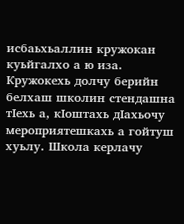исбаьхьаллин кружокан куьйгалхо а ю иза. Кружокехь долчу берийн белхаш школин стендашна тIехь а, кIоштахь дIахьочу мероприятешкахь а гойтуш хуьлу. Школа керлачу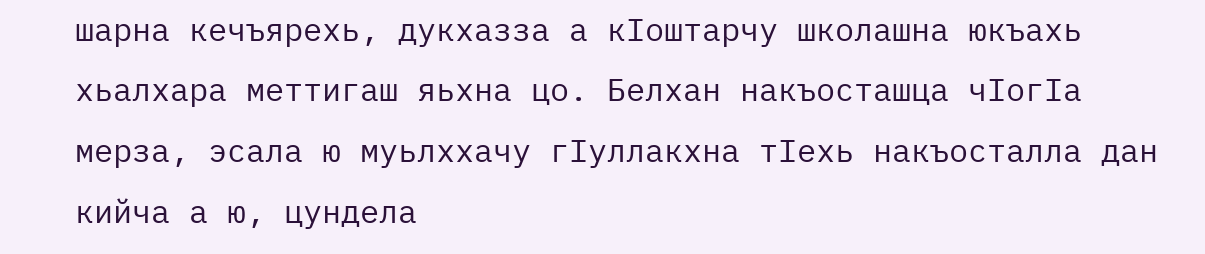шарна кечъярехь, дукхазза а кIоштарчу школашна юкъахь хьалхара меттигаш яьхна цо. Белхан накъосташца чIогIа мерза, эсала ю муьлххачу гIуллакхна тIехь накъосталла дан кийча а ю, цундела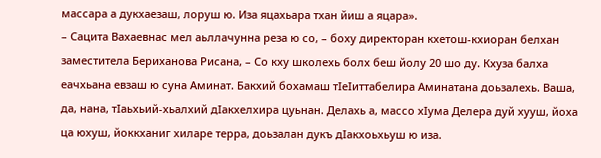массара а дукхаезаш, лоруш ю. Иза яцахьара тхан йиш а яцара».
– Сацита Вахаевнас мел аьллачунна реза ю со, – боху директоран кхетош-кхиоран белхан заместитела Бериханова Рисана, – Со кху школехь болх беш йолу 20 шо ду. Кхуза балха еачхьана евзаш ю суна Аминат. Бакхий бохамаш тIеIиттабелира Аминатана доьзалехь. Ваша, да, нана, тIаьхьий-хьалхий дIакхелхира цуьнан. Делахь а, массо хIума Делера дуй хууш, йоха ца юхуш, йоккханиг хиларе терра, доьзалан дукъ дIакхоьхьуш ю иза.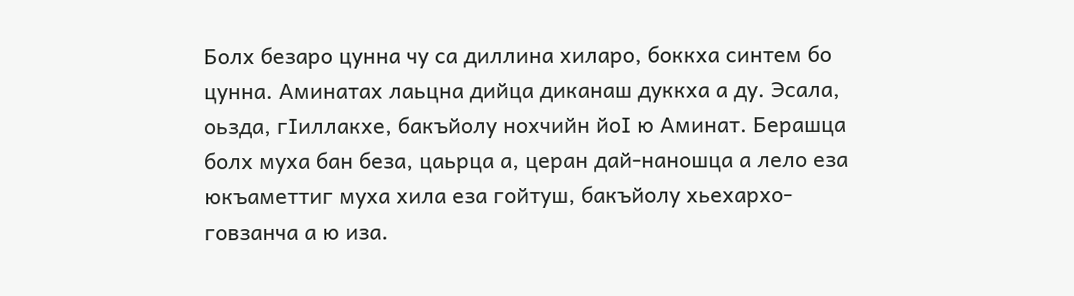Болх безаро цунна чу са диллина хиларо, боккха синтем бо цунна. Аминатах лаьцна дийца диканаш дуккха а ду. Эсала, оьзда, гIиллакхе, бакъйолу нохчийн йоI ю Аминат. Берашца болх муха бан беза, цаьрца а, церан дай-наношца а лело еза юкъаметтиг муха хила еза гойтуш, бакъйолу хьехархо-говзанча а ю иза.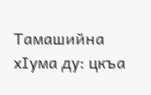Тамашийна хIума ду: цкъа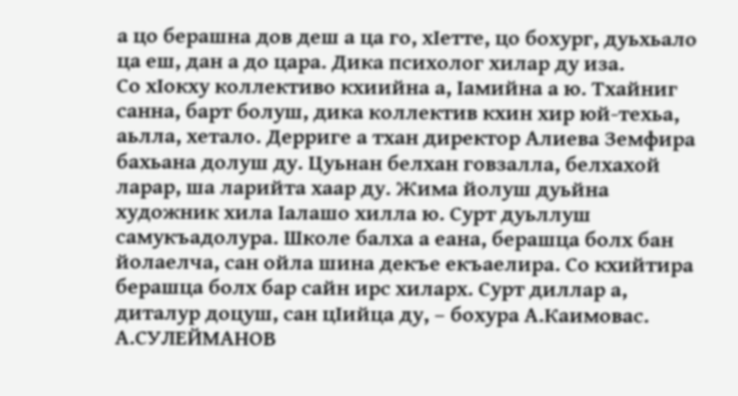а цо берашна дов деш а ца го, хIетте, цо бохург, дуьхьало ца еш, дан а до цара. Дика психолог хилар ду иза.
Со хIокху коллективо кхиийна а, Iамийна а ю. Тхайниг санна, барт болуш, дика коллектив кхин хир юй-техьа, аьлла, хетало. Дерриге а тхан директор Алиева Земфира бахьана долуш ду. Цуьнан белхан говзалла, белхахой ларар, ша ларийта хаар ду. Жима йолуш дуьйна художник хила Iалашо хилла ю. Сурт дуьллуш самукъадолура. Школе балха а еана, берашца болх бан йолаелча, сан ойла шина декъе екъаелира. Со кхийтира берашца болх бар сайн ирс хиларх. Сурт диллар а, диталур доцуш, сан цIийца ду, – бохура А.Каимовас.
А.СУЛЕЙМАНОВ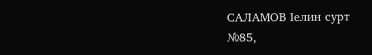САЛАМОВ Iелин сурт
№85,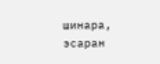шинара, эсаран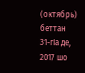(октябрь) беттан 31-гIа де, 2017 шо